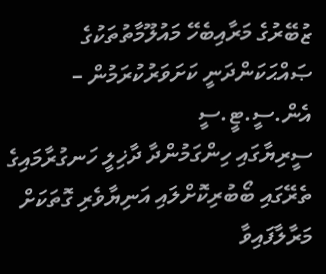ޒުބޭރުގެ މަރާއިބެހޭ މައުލޫމާތުތަކުގެ ޞައްޙަކަންދަނީ ކަށަވަރުކުރަމުން – އެން.ސީ.ޓީ.ސީ
ސީރިޔާގައި ހިންގަމުންދާ ދާޚިލީ ހަނގުރާމައިގެ ތެރޭގައި ބޯބުރިކޮށްލައި އަނިޔާވެރި ގޮތަކަށް މަރާލާފައިވާ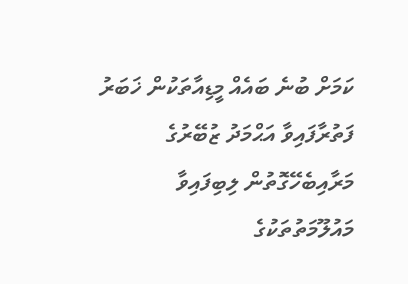ކަމަށް ބުނެ ބައެއް މީޑިއާތަކުން ޚަބަރު ފަތުރާފައިވާ އަޙްމަދު ޒުބޭރުގެ މަރާއިބެހޭގޮތުން ލިބިފައިވާ މައުލޫމަތުތަކުގެ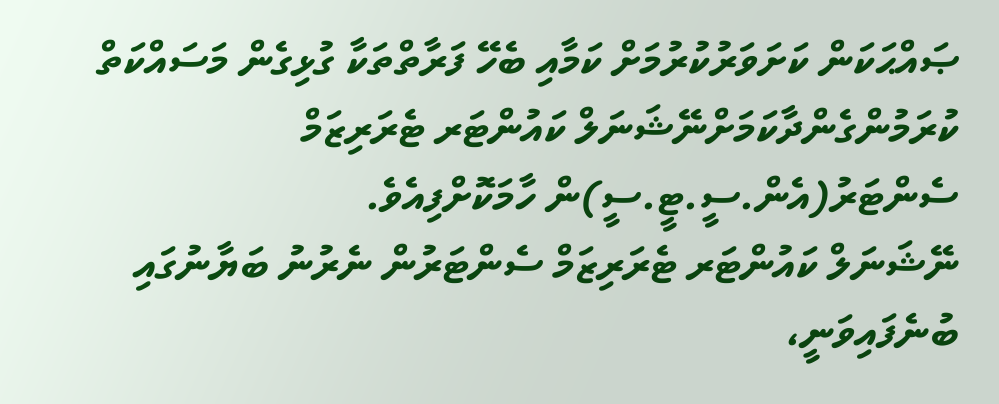ޞައްޙަކަން ކަށަވަރުކުރުމަށް ކަމާއި ބެހޭ ފަރާތްތަކާ ގުޅިގެން މަސައްކަތް ކުރަމުންގެންދާކަމަށްނޭޝަނަލް ކައުންޓަރ ޓެރަރިޒަމް ސެންޓަރު(އެން.ސީ.ޓީ.ސީ)ން ހާމަކޮށްފިއެވެ.
ނޭޝަނަލް ކައުންޓަރ ޓެރަރިޒަމް ސެންޓަރުން ނެރުނު ބަޔާނުގައި ބުނެފައިވަނީ،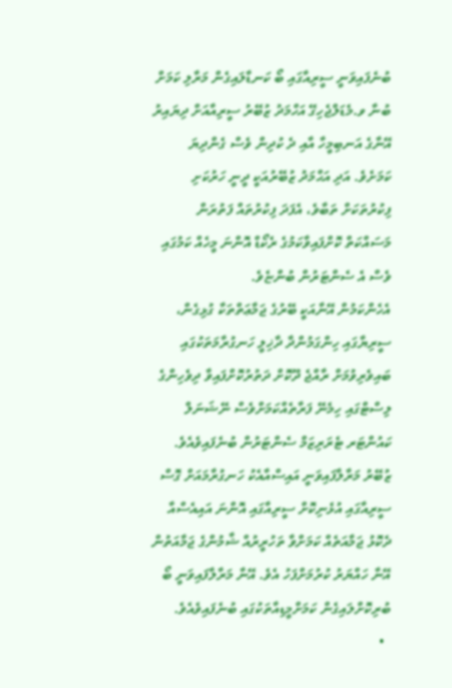ބުނެފައިވަނީ ސީރިއާގައި ބޯ ކަނޑާލައިގެން މަރާލި ކަމަށް ބުނާ ވ.މެޑަލްޖެހިގޭ އަހްމަދު ޒުބޭރު ސީރިއާއަށް ދިޔައިރު އޭނާގެ އަނބިމީހާ އާއި ދެ ކުދިން ވެސް ގެންދިޔަ ކަމަށެވެ. އަދި އަޙްމަދު ޒުބޭރުއަކީ ދީނީ ހަރުކަށި ފިކުރުތަކަށް ތަބާވެ، އެފަދަ ފިކުރުތައް ފަތުރަން މަސައްކަތް ކޮށްފައިވާކަމުގެ ރެކޯޑް އޮންނަ މީހެއް ކަމުގައި ވެސް އެ ސެންޓަރުން ބުންޏެވެ.
އެހެންކަމުން އޭނާއަކީ ބޭރުގެ ޖަމާޢަތްތަކާ ގުޅިގެން، ސީރިޔާގައި ހިންގަމުންދާ ދާޚިލީ ހަނގުރާމަތަކުގައި ބައިވެރިވުމަށް ރާއްޖެ ދޫކޮށް ދަތުރުކޮށްފައިވާ ދިވެހިންގެ ލިސްޓްގައި ހިމެނޭ ފަރާތެއްކަމަށްވެސް ނޭޝަނަލް ކައުންޓަރ ޓެރަރިޒަމް ސެންޓަރުން ބުނެފައިވެއެވެ.
ޒުބޭރު މަރާލާފައިވަނީ އައިސްއާއެކު ހަނގުރާމައަށް ގޮސް ސީރިއާގައި އުޅެނިކޮށް ސީރިއާގައި އޮންނަ އައިއެސްއާ ދެކޮޅު ޖަމާއަތެއް ކަމަށްވާ ތަހުރީރުއް ޝާމުންގެ ޖަމާއަތުން އޭނާ ހައްޔަރު ކުރުމަށްފަހު އެވެ. އޭނާ މަރާލާފައިވަނީ ބޯ ބުރިކޮށްލައިގެން ކަމަށްމީޑިއާތަކުގައި ބުނެފައިވެއެވެ.
  •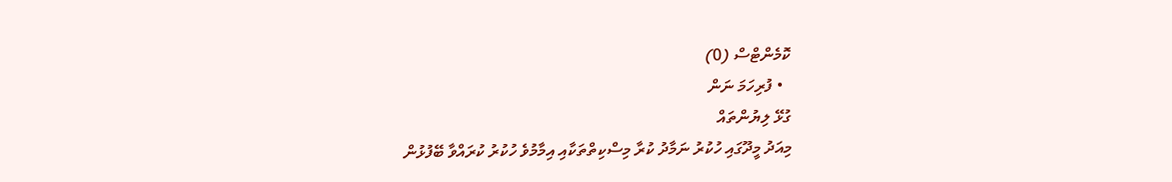ކޮމެންޓްސް (0)
  • ފުރިހަމަ ނަން
ގުޅޭ ލިޔުންތައް
މިއަދު މީދޫގައި ހުކުރު ނަމާދު ކުރާ މިސްކިތްތަކާއި އިމާމުވެ ހުކުރު ކުރައްވާ ބޭފުޅުން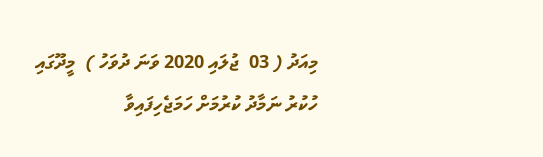މިއަދު ( 03  ޖުލައި 2020 ވަނަ ދުވަހު )  މީދޫގައި ހުކުރު ނަމާދު ކުރުމަށް ހަމަޖެހިފައިވާ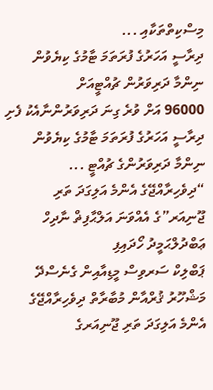މިސްކިތްތަކާއި ...
ދިރާސީ އަހަރުގެ ފުރަތަމަ ޓާމުގެ ކިޔެވުން ނިންމާ ދަރިވަރުން ޗުއްޓީއަށް
96000 އަށް ވުރެ ގިނަ ދަރިވަރުންނާއެކު ފެށި ދިރާސީ އަހަރުގެ ފުރަތަމަ ޓާމުގެ ކިޔެވުން ނިންމާ ދަރިވަރުންގެ ޗުއްޓީ ...
“ދިވެހިރާއްޖޭގެ އެންމެ އަލިގަދަ ތަރި ޖޫނިއަރ”ގެ އެއްވަނަ އަލްޙާފިޡް ނާދިހް ޢަބްދުލްޙަމީދު ހޯދައިފި
ޕަބްލިކް ސަރވިސް މީޑިއާއިން ގެނެސްދޭ މަޝްހޫރު ޤުރްއާން މުބާރާތް ދިވެހިރާއްޖޭގެ އެންމެ އަލިގަދަ ތަރި ޖޫނިއަރގެ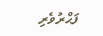ފަޙްރުވެރި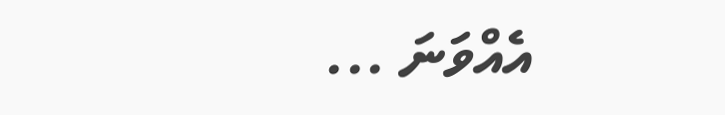އެއްވަނަ ...